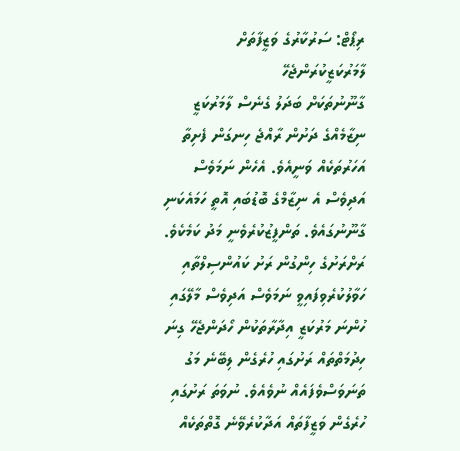ރިޕޯޓް: ސަރުކާރުގެ ވަޒީފާތަށް ލާމަރުކަޒީކުރަންޖެހޭ
ގާނޫނުތަކަށް ބަދަލު ގެނެސް ލާމަރުކަޒީ ނިޒާމެއްގެ ދަށުން ރާއްޖެ ހިނގަން ފެށިތާ އަހަރުތަކެއް ވަނީއެވެ. އެހެން ނަމަވެސް އަދިވެސް އެ ނިޒާމްގެ ބޮޑުބައި އޮތީ ހަމައެކަނި ގާނޫނުގައެވެ. ތަންފީޒުކުރެވެނީ މަދު ކަމެކެވެ. ރަށްރަށުގެ ހިންގުން ރަށު ކައުންސިލްތާއި ހަވާލުކުރެވިފައިވީ ނަމަވެސް އަދިވެސް މާލޭގައި ހުންނަ މަރުކަޒީ އިދާރާތަކުން ހޯދަންޖެހޭ ގިނަ ހިދުމަތްތައް ރަށުގައި ހުރެގެން ލިބޭނެ މަގު ތަނަވަސްވެފައެއް ނުވެއެވެ. ނުވަތަ ރަށުގައި ހުރެގެން ވަޒީފާތައް އަދާކުރެވޭނެ ގޮތްތަކެއް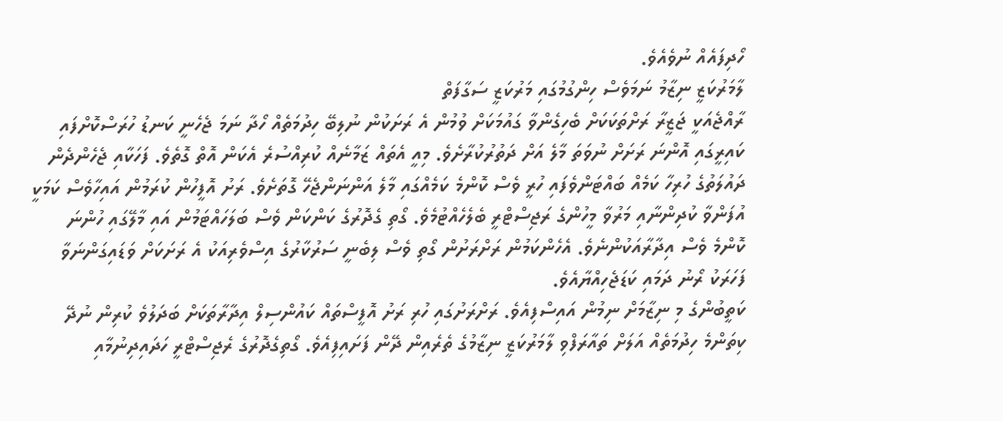ހޯދިފައެއް ނުވެއެވެ.
ލާމަރުކަޒީ ނިޒާމު ނަމަވެސް ހިންގުމުގައި މަރުކަޒީ ސަގާފަތް
ރާއްޖެއަކީ ޖަޒީރާ ރަށްތަކަކަށް ބެހިގެންވާ ގައުމަކަށް ވުމުން އެ ރަށަކުން ނުލިބޭ ހިދުމަތެއް ހޯދާ ނަމަ ޖެހެނީ ކަނޑު ހުރަސްކޮށްފައި ކައިރީގައި އޮންނަ ރަށަށް ނުވަތަ މާލެ އަށް ދަތުރުކުރާށެވެ. މިއީ އެތައް ޒަމާނެއް ކުރިއްސުރެ އެކަން އޮތް ގޮތެވެ. ފަހަކާއި ޖެހެންދެން ދައުލަތުގެ ހުރިހާ ކަމެއް ބައްޓަންވެފައި ހުރީ ވެސް ކޮންމެ ކަމެއްގައި މާލެ އަންނަންޖެހޭ ގޮތަށެވެ. ރަށު އޮފީހުން ކުރަމުން އައިހާވެސް ކަމަކީ އުފަންވާ ކުދިންނާއި މަރުވާ މީހުންގެ ރަޖިސްޓްރީ ބެލެހެއްޓުމެވެ. ގޯތި ގެދޮރުގެ ކަންކަން ވެސް ބަލަހައްޓަމުން އައި މާލޭގައި ހުންނަ ކޮންމެ ވެސް އިދާރާއަކުންނެވެ. އެހެންކަމުން ރަށްރަށުން ގޯތި ވެސް ލިބެނީ ސަރުކާރުގެ އިސްވެރިއަކު އެ ރަށަކަށް ވަޑައިގަންނަވާ ފަހަރަކު ރޯނު ދަމައި ކަޑަޖެހިއްޔާއެވެ.
ކަތީބުންގެ މި ނިޒާމަށް ނިމުން އައިސްފިއެވެ. ރަށްރަށުގައި ހުރި ރަށު އޮފީސްތައް ކައުންސިލް އިދާރާތަކަށް ބަދަލުވެ ކުރިން ނުދޭ ކިތަންމެ ހިދުމަތެއް އަލަށް ތައާރަފްވި ލާމަރުކަޒީ ނިޒާމުގެ ތެރެއިން ދޭން ފަށައިފިއެވެ. ގޯތިގެދޮރުގެ ރެޖިސްޓްރީ ހަދައިދިނުމާއި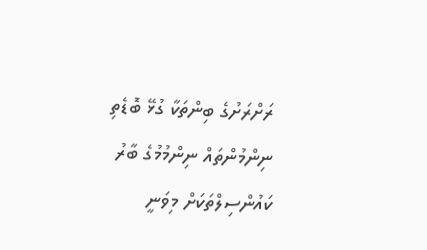ރަށްރަށުގެ ބިންތަކާ ގުޅޭ ބޮޑެތި ނިންމުންތައް ނިންމުމުގެ ބާރު ކައުންސިލްތަކަށް މިވަނީ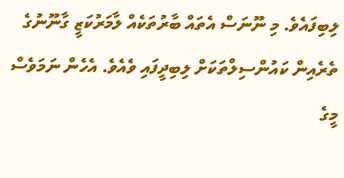ލިބިފައެވެ. މި ނޫނަސް އެތައް ބާރުތަކެއް ލާމަރުކަޒީ ގާނޫނުގެ ތެރެއިން ކައުންސިލްތަކަށް ލިބިދީފައި ވެއެވެ. އެހެން ނަމަވެސް މީގެ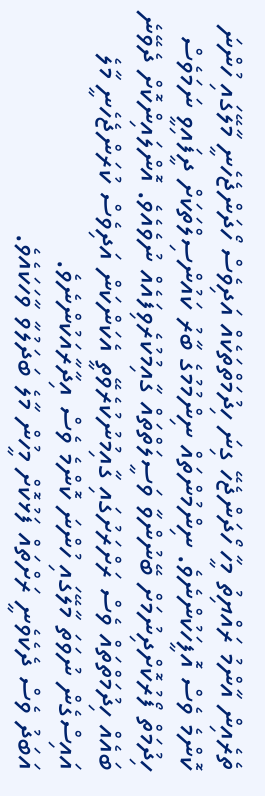ތެރެއިން އާންމު ރައްޔިތު މީހާ ހޯދަންޖެހޭ ގިނަ ހިދުމަތްތަކެއް އަދިވެސް ހޯދަންޖެހެނީ މާލޭގައި ހުންނަ ކޮންމެ ވެސް އޮފީހަކުންނެވެ. ނިންމުންތައް ނިންމުމުގެ ބާރު ކައުންސިލްތަކަށް ދީފައިވީ ނަމަވެސް ހިދުމަތް ފޯރުކޮށްދިނުމަށް ބޭނުންވާ ވަސީލަތްތައް ގާއިމުކުރެވިފައެއް ނުވެއެވެ. އޮންލައިންކޮށް ދެވޭނެ ބައެއް ހިދުމަތްތައް ވެސް ރަށްރަށުގައި ގާއިމުނުކުރެވޭތީ އެކަންކަން އަދިވެސް ކުރަންޖެހެނީ މާލެ އައިސްގެން ނުވަތަ މާލޭގައި ހުންނަ ކޮންމެ ވެސް އިދާރާއަކުންނެވެ.
އަބަދު ވެސް ދެކެވެނީ ރަށްތައް ފަޅުކޮށް މީހުން މާލެ ބަދަލުވާ ވާހަކައެވެ.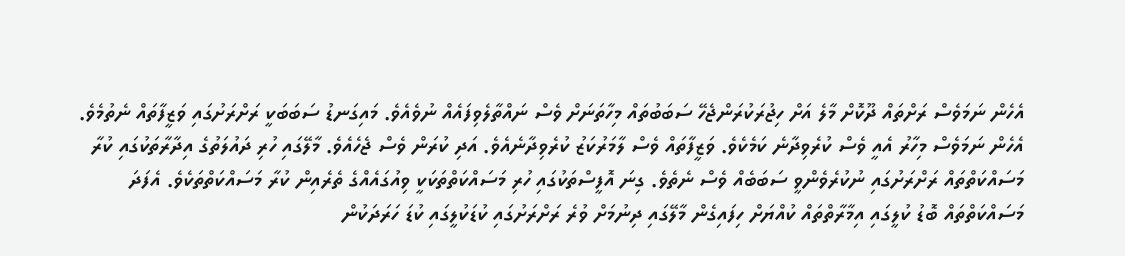އެހެން ނަމަވެސް ރަށްތައް ދޫކޮށް މާލެ އަށް ހިޖުރަކުރަންޖެހޭ ސަބަބުތައް މިހާތަނަށް ވެސް ނައްތާލެވިފައެއް ނުވެއެވެ. މައިގަނޑު ސަބަބަކީ ރަށްރަށުގައި ވަޒީފާތައް ނެތުމެވެ. އެހެން ނަމަވެސް މިހާރު އެއީ ވެސް ކުރެވިދާނެ ކަމެކެވެ. ވަޒީފާތައް ވެސް ލާމަރުކަޒު ކުރެވިދާނެއެވެ. އަދި ކުރަން ވެސް ޖެހެއެވެ. މާލޭގައި ހުރި ދައުލަތުގެ އިދާރާތަކުގައި ކުރާ މަސައްކަތްތައް ރަށްރަށުގައި ނުކުރެވެންވީ ސަބަބެއް ވެސް ނެތެވެ. ގިނަ އޮފީސްތަކުގައި ހުރި މަސައްކަތްތަކަކީ ވިއުގައެއްގެ ތެރެއިން ކުރާ މަސައްކަތްތަކެވެ. އެފަދަ މަސައްކަތްތައް ބޮޑު ކުލީގައި އިމާރާތްތައް ކުއްޔަށް ހިފައިގެން މާލޭގައި ދިނުމަށް ވުރެ ރަށްރަށުގައި ކުޑަކުލީގައި ކުޑަ ހަރަދަކުން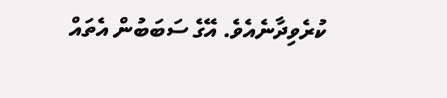ކުރެވިދާނެއެވެ. އޭގެ ސަބަބުން އެތައް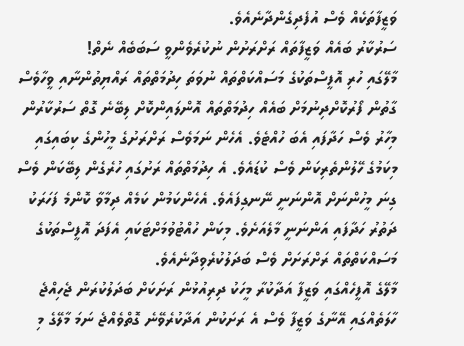ވަޒީފާތަކެއް ވެސް އުފެދިގެންދާނެއެވެ.
ސަރުކާރު ބައެއް ވަޒީފާތައް ރަށްރަށުން ނުކުރެވެންވީ ސަބަބެއް ނެތް!
މާލޭގައި ހުރި އޮފީސްތަކުގެ މަސައްކަތްތައް ނުވަތަ ހިދުމަތްތައް ރައްޔިތުންނާއި ވީހާވެސް ގާތުން ފޯރުކޮށްދިނުމަށް ބައެއް ހިދުމަތްތައް އޮންލައިންކޮށް ލިބޭނެ ގޮތް ސަރުކާރުން މިހާރު ވެސް ހަދާފައި އެބަ ހުއްޓެވެ. އެހެން ނަމަވެސް ރަށްރަށުގެ މީހުންގެ ކިބައިގައި މިކަމުގެ ހޭލުންތެރިކަން ވެސް ކުޑައެވެ. އެ ހިދުމަތްތައް ރަށުގައި ހުރެގެން ލިބޭކަން ވެސް ގިނަ މީހުންނަށް އޮންނަނީ ނޭނގިފައެވެ. އެހެންކަމުން ކަމެއް ދިމާވާ ކޮންމެ ފަހަރަކު ދަތުރު ހަދާފައި އަންނަނީ މާލެއަށެވެ. މިކަން ހުއްޓުވުމަށްޓަކައި އެފަދަ އޮފީސްތަކުގެ މަސައްކަތްތައް ރަށްރަށަށް ވެސް ބަދަލުކުރެވިދާނެއެވެ.
މާލޭގެ އޮފީހެއްގައި ވަޒީފާ އަދާކުރާ މީހަކު ދިރިއުޅުން ރަށަކަށް ބަދަލުކުރަން ޖެހިއްޖެ ހާލަތެއްގައި އޭނާގެ ވަޒީފާ ވެސް އެ ރަށަކުން އަދާކުރެވޭނެ ގޮތްވެއްޖެ ނަމަ މާލޭގެ މި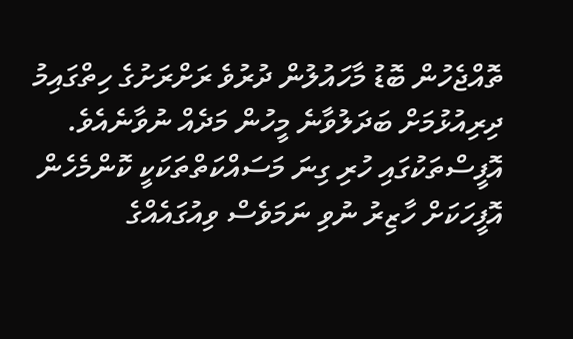ތޮއްޖެހުން ބޮޑު މާހައުލުން ދުރުވެ ރަށްރަށުގެ ހިތްގައިމު ދިރިއުޅުމަށް ބަދަލުވާނެ މީހުން މަދެއް ނުވާނެއެވެ. އޮފީސްތަކުގައި ހުރި ގިނަ މަސައްކަތްތަކަކީ ކޮންމެހެން އޮފީހަކަށް ހާޒިރު ނުވި ނަމަވެސް ވިއުގައެއްގެ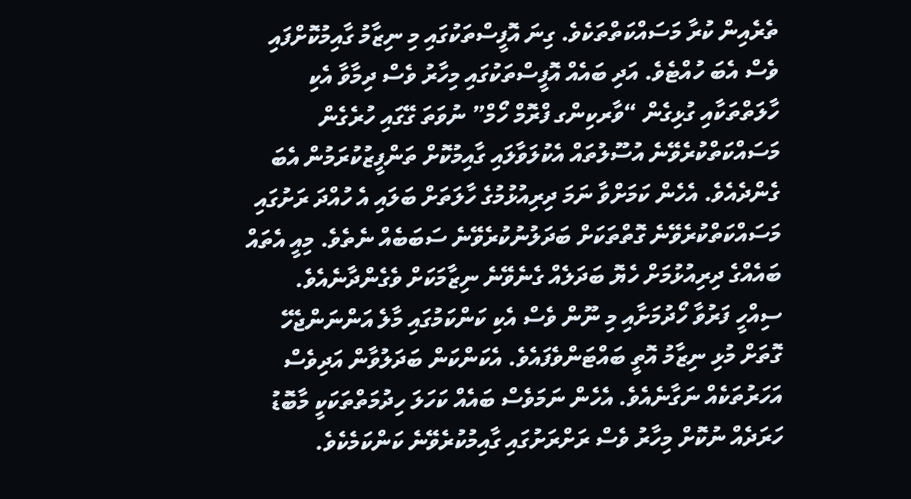ތެރެއިން ކުރާ މަސައްކަތްތަކެވެ. ގިނަ އޮފީސްތަކުގައި މި ނިޒާމު ގާއިމުކޮށްފައި ވެސް އެބަ ހުއްޓެވެ. އަދި ބައެއް އޮފީސްތަކުގައި މިހާރު ވެސް ދިމާވާ އެކި ހާލަތްތަކާއި ގުޅިގެން “ވާރކިންގ ފްރޮމް ހޯމް” ނުވަތަ ގޭގައި ހުރެގެން މަސައްކަތްކުރެވޭނެ އުސޫލުތައް އެކުލަވާލައި ގާއިމުކޮށް ތަންފީޒުކުރަމުން އެބަ ގެންދެއެވެ. އެހެން ކަމަށްވާ ނަމަ ދިރިއުޅުމުގެ ހާލަތަށް ބަލައި އެ ހުއްދަ ރަށުގައި މަސައްކަތްކުރެވޭނެ ގޮތްތަކަށް ބަދަލުނުކުރެވޭނެ ސަބަބެއް ނެތެވެ. މިއީ އެތައް ބައެއްގެ ދިރިއުޅުމަށް ހެޔޮ ބަދަލެއް ގެނެވޭނެ ނިޒާމަކަށް ވެގެންދާނެއެވެ.
ސިއްހީ ފަރުވާ ހޯދުމަށާއި މި ނޫން ވެސް އެކި ކަންކަމުގައި މާލެ އަންނަންޖެހޭ ގޮތަށް މުޅި ނިޒާމު އޮތީ ބައްޓަންވެފައެވެ. އެކަންކަން ބަދަލުވާން އަދިވެސް އަހަރުތަކެއް ނަގާނެއެވެ. އެހެން ނަމަވެސް ބައެއް ކަހަލަ ހިދުމަތްތަކަކީ މާބޮޑު ހަރަދެއް ނުކޮށް މިހާރު ވެސް ރަށްރަށުގައި ގާއިމުކުރެވޭނެ ކަންކަމެކެވެ.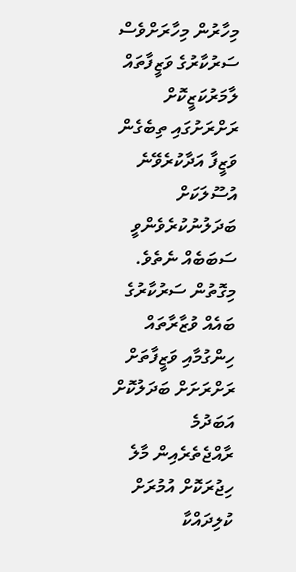މިހާރުން މިހާރަށްވެސް ސަރުކާރުގެ ވަޒީފާތައް ލާމަރުކަޒީކޮށް ރަށްރަށުގައި ތިބެގެން ވަޒީފާ އަދާކުރެވޭނެ އުސޫލަކަށް ބަދަލުނުކުރެވެންވީ ސަބަބެއް ނެތެވެ. މިގޮތުން ސަރުކާރުގެ ބައެއް ވުޒާރާތައް ހިންގުމާއި ވަޒީފާތަށް ރަށްރަށަށް ބަދަލުކޮށް އަބަދުމެ ރާއްޖެތެރެއިން މާލެ ހިޖުރަކޮށް އުމުރަށް ކުލިދައްކާ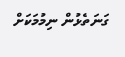ގަނަތެޅުން ނިމުމަކަށް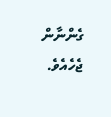ގެންނާން ޖެހެއެވެ.